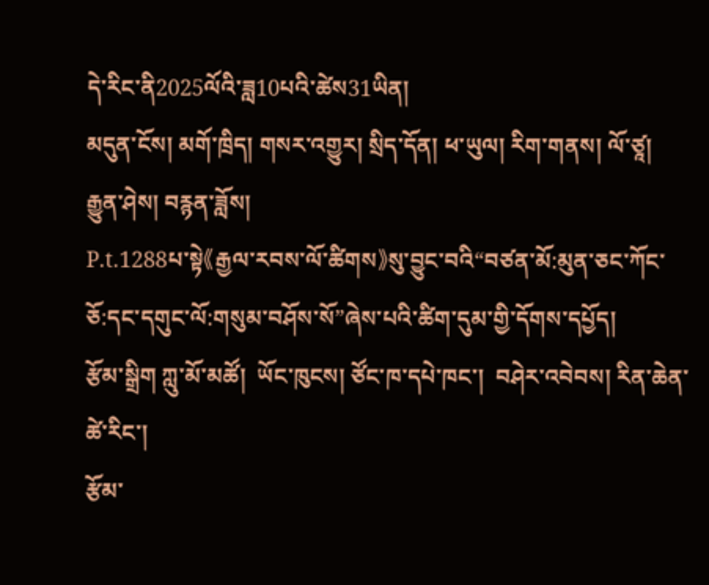དེ་རིང་ནི2025ལོའི་ཟླ10པའི་ཚེས31ཡིན།
མདུན་ངོས། མགོ་ཁྲིད། གསར་འགྱུར། སྲིད་དོན། ཕ་ཡུལ། རིག་གནས། ལོ་ཙཱ། རྒྱུན་ཤེས། བརྙན་ཟློས།
P.t.1288པ་སྟེ《རྒྱལ་རབས་ལོ་ཚིགས》སུ་བྱུང་བའི“བཙན་མོ:མུན་ཅང་ཀོང་ཅོ:དང་དགུང་ལོ:གསུམ་བཤོས་སོ”ཞེས་པའི་ཚིག་དུམ་གྱི་དོགས་དཔྱོད།
རྩོམ་སྒྲིག ཀླུ་མོ་མཚོ།  ཡོང་ཁུངས། ཙོང་ཁ་དཔེ་ཁང་།  བཤེར་འབེབས། རིན་ཆེན་ཚེ་རིང་།
རྩོམ་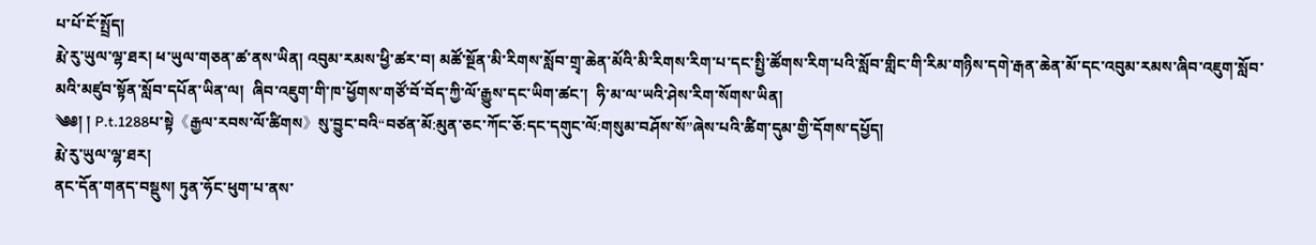པ་པོ་ངོ་སྤྲོད།
རྨེ་རུ་ཡུལ་ལྷ་ཐར། ཕ་ཡུལ་གཅན་ཚ་ནས་ཡིན། འབུམ་རམས་ཕྱི་ཚར་བ། མཚོ་སྔོན་མི་རིགས་སློབ་གྲྭ་ཆེན་མོའི་མི་རིགས་རིག་པ་དང་སྤྱི་ཚོགས་རིག་པའི་སློབ་གླིང་གི་རིམ་གཉིས་དགེ་རྒན་ཆེན་མོ་དང་འབུམ་རམས་ཞིབ་འཇུག་སློབ་མའི་མཛུབ་སྟོན་སློབ་དཔོན་ཡིན་ལ།  ཞིབ་འཇུག་གི་ཁ་ཕྱོགས་གཙོ་བོ་བོད་ཀྱི་ལོ་རྒྱུས་དང་ཡིག་ཚང་།  ཧི་མ་ལ་ཡའི་ཤེས་རིག་སོགས་ཡིན།
༄༅། ། P.t.1288པ་སྟེ《རྒྱལ་རབས་ལོ་ཚིགས》སུ་བྱུང་བའི“བཙན་མོ:མུན་ཅང་ཀོང་ཅོ:དང་དགུང་ལོ:གསུམ་བཤོས་སོ”ཞེས་པའི་ཚིག་དུམ་གྱི་དོགས་དཔྱོད།
རྨེ་རུ་ཡུལ་ལྷ་ཐར།
ནང་དོན་གནད་བསྡུས། ཏུན་ཧོང་ཕུག་པ་ནས་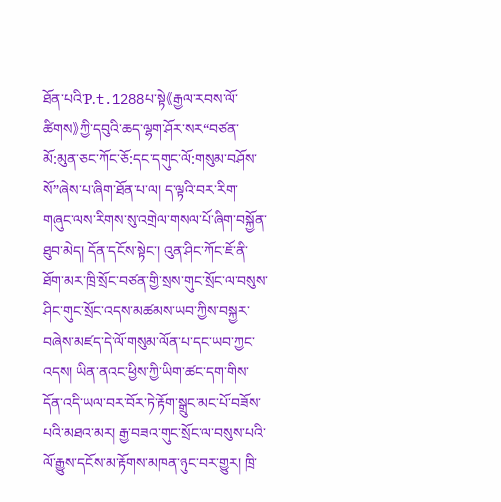ཐོན་པའི་P.t.1288པ་སྟེ《རྒྱལ་རབས་ལོ་ཚིགས》ཀྱི་དབུའི་ཆད་ལྷག་ཤོར་སར“བཙན་མོ:མུན་ཅང་ཀོང་ཅོ:དང་དགུང་ལོ:གསུམ་བཤོས་སོ”ཞེས་པ་ཞིག་ཐོན་པ་ལ། ད་ལྟའི་བར་རིག་གཞུང་ལས་རིགས་སུ་འགྲེལ་གསལ་པོ་ཞིག་བསྐྱོན་ཐུབ་མེད། དོན་དངོས་སྟེང་། འུན་ཤིང་ཀོང་ཇོ་ནི་ཐོག་མར་ཁྲི་སྲོང་བཙན་གྱི་སྲས་གུང་སྲོང་ལ་བསུས་ཤིང་གུང་སྲོང་འདས་མཚམས་ཡབ་ཀྱིས་བསྐྱར་བཞེས་མཛད་དེ་ལོ་གསུམ་ལོན་པ་དང་ཡབ་ཀྱང་འདས། ཡིན་ནའང་ཕྱིས་ཀྱི་ཡིག་ཚང་དག་གིས་དོན་འདི་ཡལ་བར་བོར་ཏེ་རྟོག་སྒྲུང་མང་པོ་བཟོས་པའི་མཐའ་མར། རྒྱ་བཟའ་གུང་སྲོང་ལ་བསུས་པའི་ལོ་རྒྱུས་དངོས་མ་རྟོགས་མཁན་ཉུང་བར་གྱུར། ཁྲི་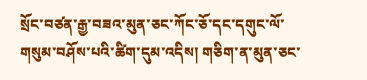སྲོང་བཙན་རྒྱ་བཟའ་མུན་ཅང་ཀོང་ཅོ་དང་དགུང་ལོ་གསུམ་བཤོས་པའི་ཚིག་དུམ་འདིས། གཅིག་ན་མུན་ཅང་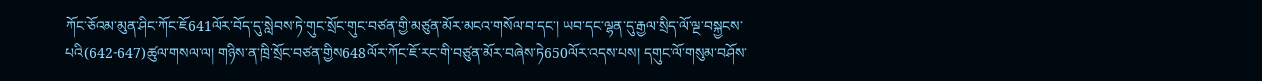ཀོང་ཅོའམ་མུན་ཤིང་ཀོང་ཇོ641ལོར་བོད་དུ་སླེབས་ཏེ་གུང་སྲོང་གུང་བཙན་གྱི་མཙུན་མོར་མངའ་གསོལ་བ་དང་། ཡབ་དང་ལྷན་དུ་རྒྱལ་སྲིད་ལོ་ལྔ་བསྐྱངས་པའི(642-647)ཚུལ་གསལ་ལ། གཉིས་ན་ཁྲི་སྲོང་བཙན་གྱིས648ལོར་ཀོང་ཇོ་རང་གི་བཙུན་མོར་བཞེས་ཏེ650ལོར་འདས་པས། དགུང་ལོ་གསུམ་བཤོས་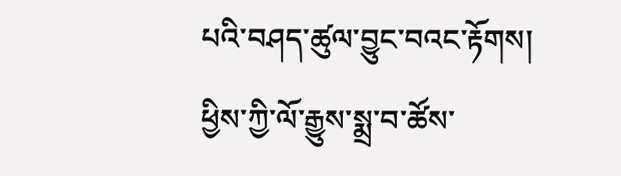པའི་བཤད་ཚུལ་བྱུང་བའང་རྟོགས། ཕྱིས་ཀྱི་ལོ་རྒྱུས་སྨྲ་བ་ཚོས་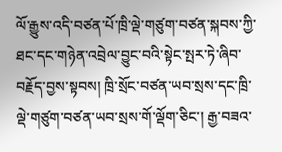ལོ་རྒྱུས་འདི་བཙན་པོ་ཁྲི་ལྡེ་གཙུག་བཙན་སྐབས་ཀྱི་ཐང་དང་གཉེན་འབྲེལ་བྱུང་བའི་སྟེང་སྤར་ཏེ་ཞིབ་བརྗོད་བྱས་སྟབས། ཁྲི་སྲོང་བཙན་ཡབ་སྲས་དང་ཁྲི་ལྡེ་གཙུག་བཙན་ཡབ་སྲས་གོ་ལྡོག་ཅིང་། རྒྱ་བཟའ་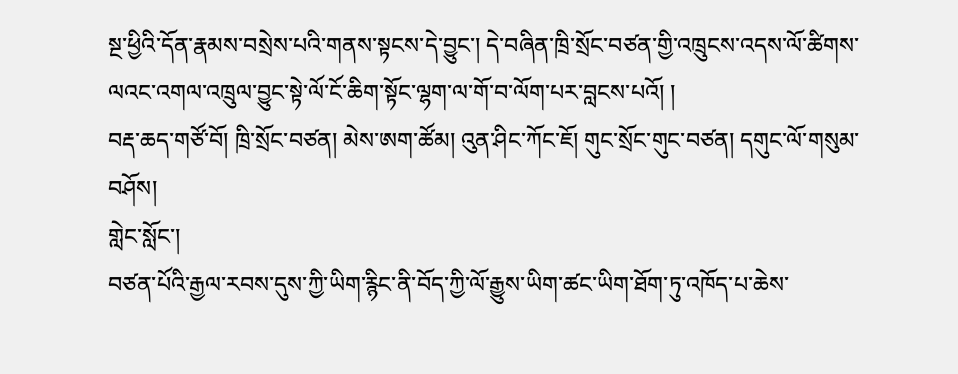སྔ་ཕྱིའི་དོན་རྣམས་བསྲེས་པའི་གནས་སྟངས་དེ་བྱུང་། དེ་བཞིན་ཁྲི་སྲོང་བཙན་གྱི་འཁྲུངས་འདས་ལོ་ཚིགས་ལའང་འགལ་འཁྲུལ་བྱུང་སྟེ་ལོ་ངོ་ཆིག་སྟོང་ལྷག་ལ་གོ་བ་ལོག་པར་བླངས་པའོ། །
བརྡ་ཆད་གཙོ་བོ། ཁྲི་སྲོང་བཙན། མེས་ཨག་ཚོམ། འུན་ཤིང་ཀོང་ཇོ། གུང་སྲོང་གུང་བཙན། དགུང་ལོ་གསུམ་བཤོས།
གླེང་སློང་།
བཙན་པོའི་རྒྱལ་རབས་དུས་ཀྱི་ཡིག་རྙིང་ནི་བོད་ཀྱི་ལོ་རྒྱུས་ཡིག་ཚང་ཡིག་ཐོག་ཏུ་འཁོད་པ་ཆེས་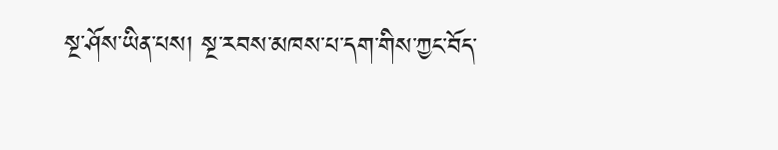སྔ་ཤོས་ཡིན་པས། སྔ་རབས་མཁས་པ་དག་གིས་ཀྱང་བོད་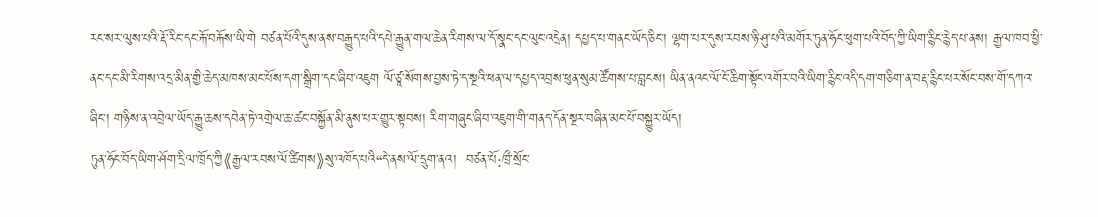རང་སར་ལུས་པའི་རྡོ་རིང་དང་རྐོ་བརྐོས་ཡི་གེ བཙན་པོའི་དུས་ནས་བརྒྱུད་པའི་དཔེ་རྒྱུན་གལ་ཆེན་རིགས་ལ་དོ་སྣང་དང་ལུང་འདྲེན། དཔྱད་པ་གནང་ཡོད་ཅིང་། ལྷག་པར་དུས་རབས་ཉི་ཤུ་པའི་མགོར་ཏུན་ཧོང་ཕུག་པའི་བོད་ཀྱི་ཡིག་རྙིང་རྙེད་པ་ནས། རྒྱལ་ཁབ་ཕྱི་ནང་དང་མི་རིགས་འདྲ་མིན་གྱི་ཆེད་མཁས་མང་པོས་དག་སྒྲིག་དང་ཞིབ་འཇུག ལོ་ཙཱ་སོགས་བྱས་ཏེ་ད་སྔའི་ཕན་ལ་དཔྱད་འབྲས་ཕུན་སུམ་ཚོགས་པ་བླངས། ཡིན་ནའང་ལོ་ངོ་ཆིག་སྟོང་འགོར་བའི་ཡིག་རྙིང་འདི་དག་གཅིག་ན་བརྡ་རྙིང་པར་སོང་བས་གོ་དཀའ་ཞིང་། གཉིས་ན་འབྲེལ་ཡོད་རྒྱུ་ཆས་དབེན་ཏེ་འགྲེལ་ཆ་ཚང་བསྐྱོན་མི་ནུས་པར་གྱུར་སྟབས། རིག་གཞུང་ཞིབ་འཇུག་གི་གནད་དོན་སྔར་བཞིན་མང་པོ་བསྐྱུར་ཡོད།
ཏུན་ཧོང་བོད་ཡིག་ཤོག་དྲིལ་ཁྲོད་ཀྱི《རྒྱལ་རབས་ལོ་ཚིགས》སུ་འཁོད་པའི“དེ་ནས་ལོ་དྲུག་ནའ།  བཙན་པོ:ཁྲྀ་སྲོང་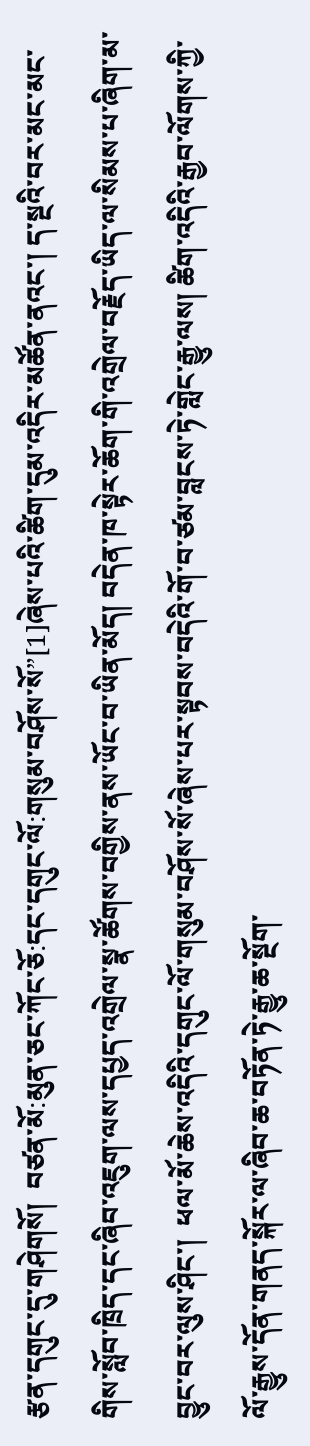རྩན་དགུང་དུ་གཤེགསོ།  བཙན་མོ:མུན་ཅང་ཀོང་ཅོ:དང་དགུང་ལོ:གསུམ་བཤོས་སོ”[1]ཞེས་པའི་ཚིག་དུམ་འདིར་མཚོན་ནའང་། ད་སྔའི་བར་མང་མང་གིས་སློབ་ཁྲིད་དང་ཞིབ་འཇུག་ལས་དཔྱད་འགྲེལ་སྣ་ཚོགས་བགྱིས་ནས་ཡོང་བ་ཡིན་མོད། བདེན་ཁ་སྟེར་ཆོག་གི་འགྲེལ་བརྗོད་ཡིད་ལ་སིམས་པ་ཞིག་མ་བྱུང་བར་ལུས་ཤིང་།  ཕལ་མོ་ཆེས་འདིའི་དགུང་ལོ་གསུམ་བཤོས་སོ་ཞེས་པར་སྟབས་བདེའི་གོ་བ་ཙམ་བླངས་ཏེ་གླེང་རྒྱུ་ལས། ཚིག་འདིའི་རྒྱབ་ལོགས་ཀྱི་ལོ་རྒྱུས་དོན་གནད་སྐོར་ལ་ཞིབ་ཆ་བཏོན་ཏེ་རྒྱུ་ཆ་སྔོག་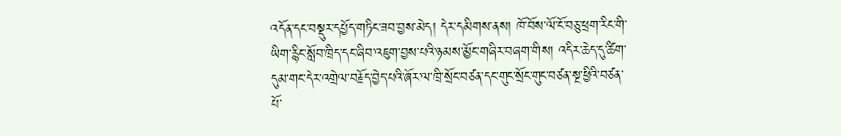འདོན་དང་བསྡུར་དཔྱོད་གཏིང་ཟབ་བྱས་མེད། དེར་དམིགས་ནས། ཁོ་བོས་ལོ་ངོ་བཅུ་ཕྲག་རིང་གི་ཡིག་རྙིང་སློབ་ཁྲིད་དང་ཞིབ་འཇུག་བྱས་པའི་ཉམས་མྱོང་གཞིར་བཞག་གིས། འདིར་ཆེད་དུ་ཚིག་དུམ་གང་དེར་འགྲེལ་བརྗོད་བྱེད་པའི་ཞོར་ལ་ཁྲི་སྲོང་བཙན་དང་གུང་སྲོང་གུང་བཙན་སྔ་ཕྱིའི་བཙན་པོ་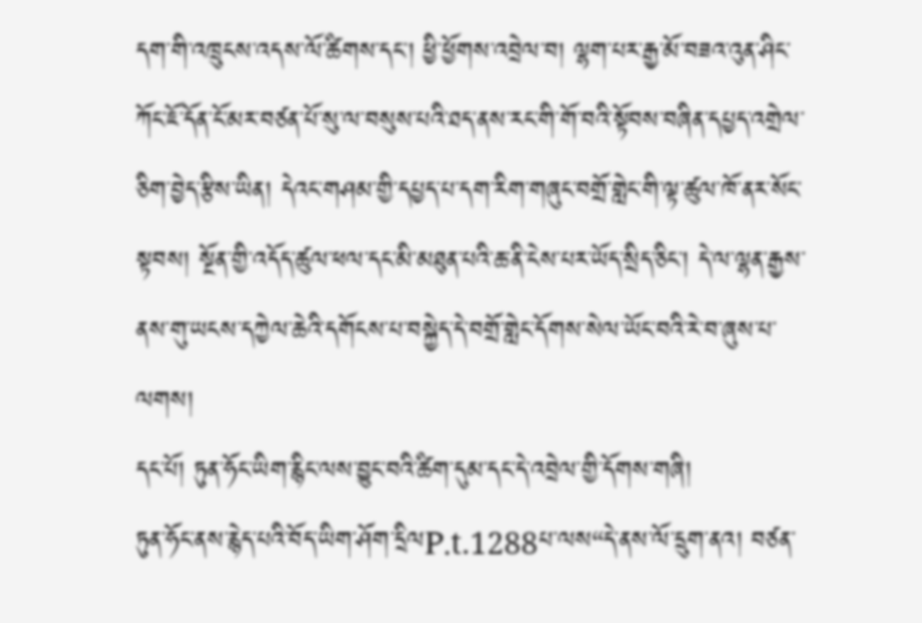དག་གི་འཁྲུངས་འདས་ལོ་ཚིགས་དང་། ཕྱི་ཕྱོགས་འབྲེལ་བ། ལྷག་པར་རྒྱ་མོ་བཟའ་འུན་ཤིང་ཀོང་ཇོ་དོན་ངོ་མར་བཙན་པོ་སུ་ལ་བསུས་པའི་ཐད་ནས་རང་གི་གོ་བའི་སྟོབས་བཞིན་དཔྱད་འགྲེལ་ཅིག་བྱེད་རྩིས་ཡིན། དེའང་གཤམ་གྱི་དཔྱད་པ་དག་རིག་གཞུང་བགྲོ་གླེང་གི་ལྟ་ཚུལ་ཁོ་ནར་སོང་སྟབས། སྔོན་གྱི་འདོད་ཚུལ་ཕལ་དང་མི་མཐུན་པའི་ཆ་ནི་ངེས་པར་ཡོད་སྲིད་ཅིང་། དེ་ལ་ལྷན་རྒྱས་ནས་གུ་ཡངས་དཀྱེལ་ཆེའི་དགོངས་པ་བསྐྱེད་དེ་བགྲོ་གླེང་དོགས་སེལ་ཡོང་བའི་རེ་བ་ཞུས་པ་ལགས།
དང་པོ། ཏུན་ཧོང་ཡིག་རྙིང་ལས་བྱུང་བའི་ཚིག་དུམ་དང་དེ་འབྲེལ་གྱི་དོགས་གཞི།
ཏུན་ཧོང་ནས་རྙེད་པའི་བོད་ཡིག་ཤོག་དྲིལP.t.1288པ་ལས“དེ་ནས་ལོ་དྲུག་ནའ། བཙན་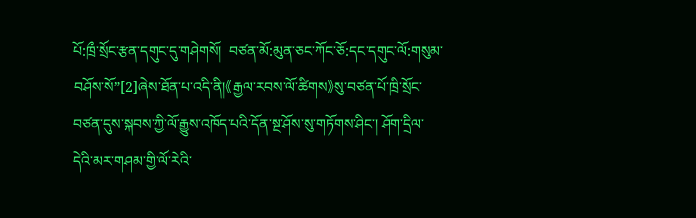པོ:ཁྲྀ་སྲོང་རྩན་དགུང་དུ་གཤེགསོ།  བཙན་མོ:མུན་ཅང་ཀོང་ཅོ:དང་དགུང་ལོ:གསུམ་བཤོས་སོ”[2]ཞེས་ཐོན་པ་འདི་ནི།《རྒྱལ་རབས་ལོ་ཚིགས》སུ་བཙན་པོ་ཁྲི་སྲོང་བཙན་དུས་སྐབས་ཀྱི་ལོ་རྒྱུས་འཁོད་པའི་དོན་སྔ་ཤོས་སུ་གཏོགས་ཤིང་། ཤོག་དྲིལ་དེའི་མར་གཤམ་གྱི་ལོ་རེའི་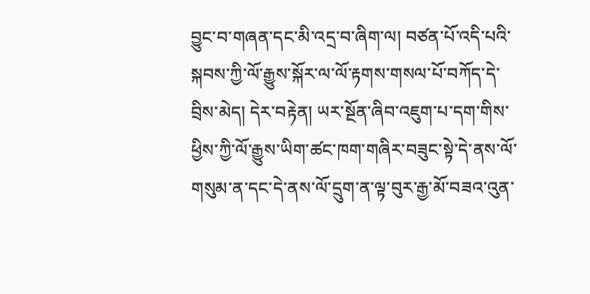བྱུང་བ་གཞན་དང་མི་འདྲ་བ་ཞིག་ལ། བཙན་པོ་འདི་པའི་སྐབས་ཀྱི་ལོ་རྒྱུས་སྐོར་ལ་ལོ་རྟགས་གསལ་པོ་བཀོད་དེ་བྲིས་མེད། དེར་བརྟེན། ཡར་སྔོན་ཞིབ་འཇུག་པ་དག་གིས་ཕྱིས་ཀྱི་ལོ་རྒྱུས་ཡིག་ཚང་ཁག་གཞིར་བཟུང་སྟེ་དེ་ནས་ལོ་གསུམ་ན་དང་དེ་ནས་ལོ་དྲུག་ན་ལྟ་བུར་རྒྱ་མོ་བཟའ་འུན་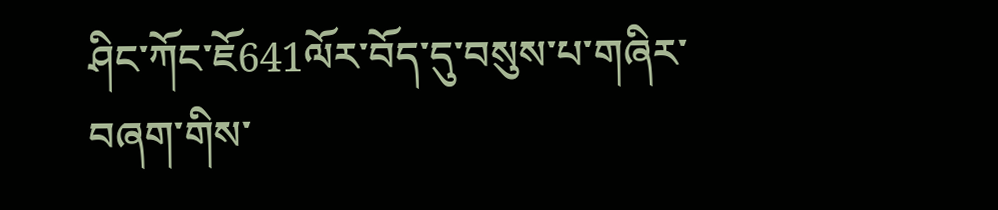ཤིང་ཀོང་ཇོ641ལོར་བོད་དུ་བསུས་པ་གཞིར་བཞག་གིས་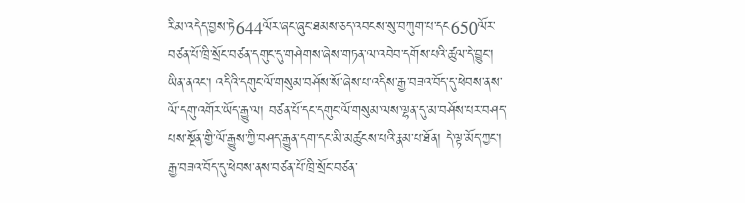རིམ་འདེད་བྱས་ཏེ644ལོར་ཞང་ཞུང་ཐམས་ཅད་འབངས་སུ་བཀུག་པ་དང650ལོར་བཙན་པོ་ཁྲི་སྲོང་བཙན་དགུང་དུ་གཤེགས་ཞེས་གཏན་ལ་འབེབ་དགོས་པའི་ཚུལ་དེ་བྱུང་། ཡིན་ནའང་། འདིའི་དགུང་ལོ་གསུམ་བཤོས་སོ་ཞེས་པ་འདིས་རྒྱ་བཟའ་བོད་དུ་ཕེབས་ནས་ལོ་དགུ་འགོར་ཡོད་རྒྱུ་ལ། བཙན་པོ་དང་དགུང་ལོ་གསུམ་ལས་ལྷན་དུ་མ་བཤོས་པར་བཤད་པས་སྔོན་གྱི་ལོ་རྒྱུས་ཀྱི་བཤད་རྒྱུན་དག་དང་མི་མཚུངས་པའི་རྣམ་པ་ཐོན། དེ་ལྟ་མོད་ཀྱང་། རྒྱ་བཟའ་བོད་དུ་ཕེབས་ནས་བཙན་པོ་ཁྲི་སྲོང་བཙན་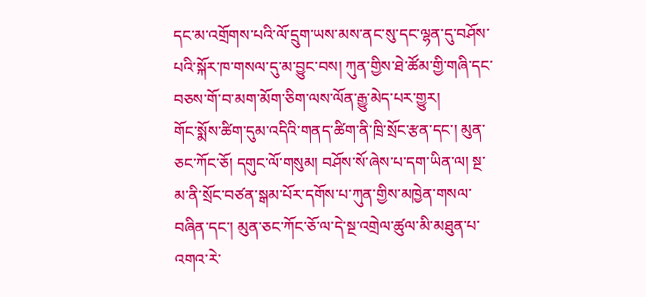དང་མ་འགྲོགས་པའི་ལོ་དྲུག་ཡས་མས་ནང་སུ་དང་ལྷན་དུ་བཤོས་པའི་སྐོར་ཁ་གསལ་དུ་མ་བྱུང་བས། ཀུན་གྱིས་ཐེ་ཚོམ་གྱི་གཞི་དང་བཅས་གོ་བ་མག་མོག་ཅིག་ལས་ལོན་རྒྱུ་མེད་པར་གྱུར།
གོང་སྨོས་ཚིག་དུམ་འདིའི་གནད་ཚིག་ནི་ཁྲི་སྲོང་རྩན་དང་། མུན་ཅང་ཀོང་ཅོ། དགུང་ལོ་གསུམ། བཤོས་སོ་ཞེས་པ་དག་ཡིན་ལ། སྔ་མ་ནི་སྲོང་བཙན་སྒམ་པོར་དགོས་པ་ཀུན་གྱིས་མཁྱེན་གསལ་བཞིན་དང་། མུན་ཅང་ཀོང་ཅོ་ལ་དེ་སྔ་འགྲེལ་ཚུལ་མི་མཐུན་པ་འགའ་རེ་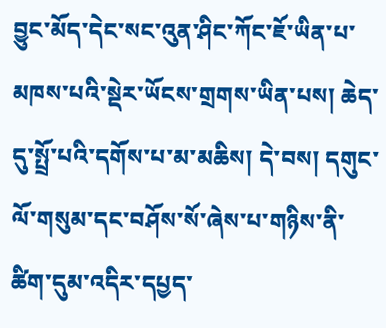བྱུང་མོད་དེང་སང་འུན་ཤིང་ཀོང་ཇོ་ཡིན་པ་མཁས་པའི་སྡེར་ཡོངས་གྲགས་ཡིན་པས། ཆེད་དུ་སྤྲོ་པའི་དགོས་པ་མ་མཆིས། དེ་བས། དགུང་ལོ་གསུམ་དང་བཤོས་སོ་ཞེས་པ་གཉིས་ནི་ཚིག་དུམ་འདིར་དཔྱད་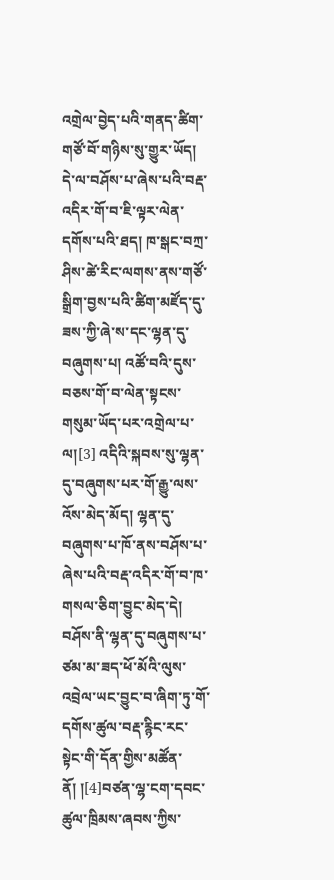འགྲེལ་བྱེད་པའི་གནད་ཚིག་གཙོ་བོ་གཉིས་སུ་གྱུར་ཡོད།  དེ་ལ་བཤོས་པ་ཞེས་པའི་བརྡ་འདིར་གོ་བ་ཇི་ལྟར་ལེན་དགོས་པའི་ཐད། ཁ་སྒང་བཀྲ་ཤིས་ཚེ་རིང་ལགས་ནས་གཙོ་སྒྲིག་བྱས་པའི་ཚིག་མཛོད་དུ་ཟས་ཀྱི་ཞེ་ས་དང་ལྷན་དུ་བཞུགས་པ། འཚོ་བའི་དུས་བཅས་གོ་བ་ལེན་སྟངས་གསུམ་ཡོད་པར་འགྲེལ་པ་ལ།[3] འདིའི་སྐབས་སུ་ལྷན་དུ་བཞུགས་པར་གོ་རྒྱུ་ལས་འོས་མེད་མོད། ལྷན་དུ་བཞུགས་པ་ཁོ་ནས་བཤོས་པ་ཞེས་པའི་བརྡ་འདིར་གོ་བ་ཁ་གསལ་ཅིག་བྱུང་མེད་དེ། བཤོས་ནི་ལྷན་དུ་བཞུགས་པ་ཙམ་མ་ཟད་ཕོ་མོའི་ལུས་འབྲེལ་ཡང་བྱུང་བ་ཞིག་ཏུ་གོ་དགོས་ཚུལ་བརྡ་རྙིང་རང་སྟེང་གི་དོན་གྱིས་མཚོན་ནོ། །[4]བཙན་ལྷ་ངག་དབང་ཚུལ་ཁྲིམས་ཞབས་ཀྱིས་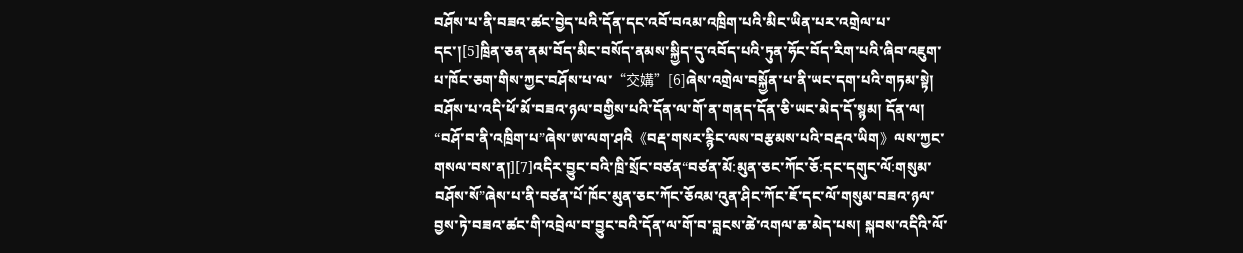བཤོས་པ་ནི་བཟའ་ཚང་བྱེད་པའི་དོན་དང་འབོ་བའམ་འཁྲིག་པའི་མིང་ཡིན་པར་འགྲེལ་པ་དང་།[5]ཁྲིན་ཅན་ནམ་བོད་མིང་བསོད་ནམས་སྐྱིད་དུ་འབོད་པའི་ཏུན་ཧོང་བོད་རིག་པའི་ཞིབ་འཇུག་པ་ཁོང་ཅག་གིས་ཀྱང་བཤོས་པ་ལ་“交媾”[6]ཞེས་འགྲེལ་བསྐྱོན་པ་ནི་ཡང་དག་པའི་གཏམ་སྟེ། བཤོས་པ་འདི་ཕོ་མོ་བཟའ་ཉལ་བགྱིས་པའི་དོན་ལ་གོ་ན་གནད་དོན་ཅི་ཡང་མེད་དོ་སྙམ། དོན་ལ། “བཤོ་བ་ནི་འཁྲིག་པ”ཞེས་ཨ་ལག་ཤའི《བརྡ་གསར་རྙིང་ལས་བརྩམས་པའི་བརྡའ་ཡིག》ལས་ཀྱང་གསལ་བས་ན།][7]འདིར་བྱུང་བའི་ཁྲི་སྲོང་བཙན“བཙན་མོ:མུན་ཅང་ཀོང་ཅོ:དང་དགུང་ལོ:གསུམ་བཤོས་སོ”ཞེས་པ་ནི་བཙན་པོ་ཁོང་མུན་ཅང་ཀོང་ཅོའམ་འུན་ཤིང་ཀོང་ཇོ་དང་ལོ་གསུམ་བཟའ་ཉལ་བྱས་ཏེ་བཟའ་ཚང་གི་འབྲེལ་བ་བྱུང་བའི་དོན་ལ་གོ་བ་བླངས་ཚེ་འགལ་ཆ་མེད་པས། སྐབས་འདིའི་ལོ་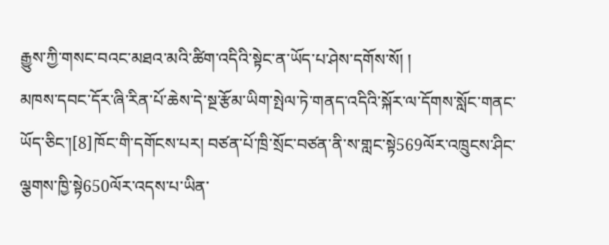རྒྱུས་ཀྱི་གསང་བའང་མཐའ་མའི་ཚིག་འདིའི་སྟེང་ན་ཡོད་པ་ཤེས་དགོས་སོ། །
མཁས་དབང་དོར་ཞི་རིན་པོ་ཆེས་དེ་སྔ་རྩོམ་ཡིག་སྤེལ་ཏེ་གནད་འདིའི་སྐོར་ལ་དོགས་སློང་གནང་ཡོད་ཅིང་།[8]ཁོང་གི་དགོངས་པར། བཙན་པོ་ཁྲི་སྲོང་བཙན་ནི་ས་གླང་སྟེ569ལོར་འཁྲུངས་ཤིང་ལྕགས་ཁྱི་སྟེ650ལོར་འདས་པ་ཡིན་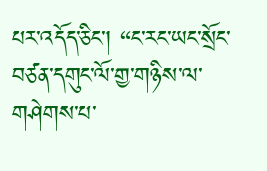པར་འདོད་ཅིང་། “ང་རང་ཡང་སྲོང་བཙན་དགུང་ལོ་གྱ་གཉིས་ལ་གཤེགས་པ་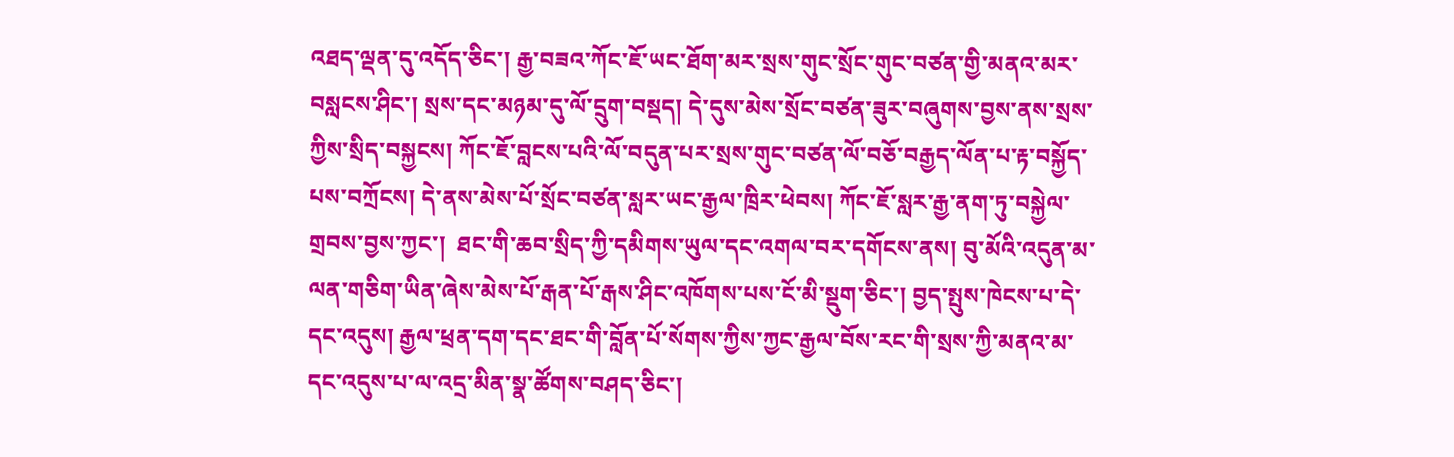འཐད་ལྡན་དུ་འདོད་ཅིང་། རྒྱ་བཟའ་ཀོང་ཇོ་ཡང་ཐོག་མར་སྲས་གུང་སྲོང་གུང་བཙན་གྱི་མནའ་མར་བསླངས་ཤིང་། སྲས་དང་མཉམ་དུ་ལོ་དྲུག་བསྡད། དེ་དུས་མེས་སྲོང་བཙན་ཟུར་བཞུགས་བྱས་ནས་སྲས་ཀྱིས་སྲིད་བསྐྱངས། ཀོང་ཇོ་བླངས་པའི་ལོ་བདུན་པར་སྲས་གུང་བཙན་ལོ་བཅོ་བརྒྱད་ལོན་པ་རྟ་བསྐྱོད་པས་བཀྲོངས། དེ་ནས་མེས་པོ་སྲོང་བཙན་སླར་ཡང་རྒྱལ་ཁྲིར་ཕེབས། ཀོང་ཇོ་སླར་རྒྱ་ནག་ཏུ་བསྐྱེལ་གྲབས་བྱས་ཀྱང་།  ཐང་གི་ཆབ་སྲིད་ཀྱི་དམིགས་ཡུལ་དང་འགལ་བར་དགོངས་ནས། བུ་མོའི་འདུན་མ་ལན་གཅིག་ཡིན་ཞེས་མེས་པོ་རྒན་པོ་རྒས་ཤིང་འཁོགས་པས་ངོ་མི་སྡུག་ཅིང་། བྱད་སྤུས་ཁེངས་པ་དེ་དང་འདུས། རྒྱལ་ཕྲན་དག་དང་ཐང་གི་བློན་པོ་སོགས་ཀྱིས་ཀྱང་རྒྱལ་བོས་རང་གི་སྲས་ཀྱི་མནའ་མ་དང་འདུས་པ་ལ་འདྲ་མིན་སྣ་ཚོགས་བཤད་ཅིང་།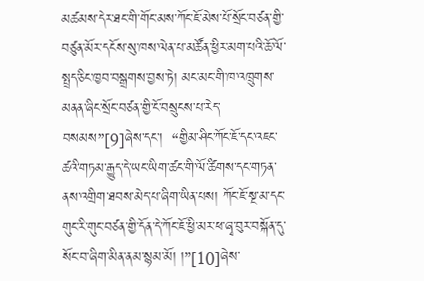མཚམས་དེར་ཐང་གི་གོང་མས་ཀོང་ཇོ་མེས་པོ་སྲོང་བཙན་གྱི་བཙུན་མོར་དངོས་སུ་ཁས་ལེན་པ་མཚོན་ཕྱིར་མག་པའི་ཆོ་ལོ་སྤྲད་ཅིང་ཁྱབ་བསྒྲགས་བྱས་ཏེ། མང་མང་གི་ཁ་འཁྲུགས་མནན་ཞིང་སྲོང་བཙན་གྱི་ངོ་བསྲུངས་པ་རེད་བསམས”[9]ཞེས་དང་།  “གྱིམ་ཤིང་ཀོང་ཇོ་དང་འཇང་ཚའི་གཏམ་རྒྱུད་དེ་ཡང་ཡིག་ཚང་གི་ལོ་ཚིགས་དང་གཏན་ནས་འགྲིག་ཐབས་མེད་པ་ཞིག་ཡིན་པས། ཀོང་ཇོ་སྔ་མ་དང་གུང་རི་གུང་བཙན་གྱི་དོན་དེ་ཀོང་ཇོ་ཕྱི་མར་ཕ་ཞྭ་བུར་བསྐོན་དུ་སོང་བ་ཞིག་མིན་ནམ་སྙམ་མོ། །”[10]ཞེས་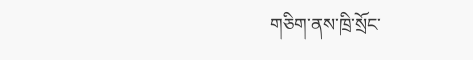གཅིག་ནས་ཁྲི་སྲོང་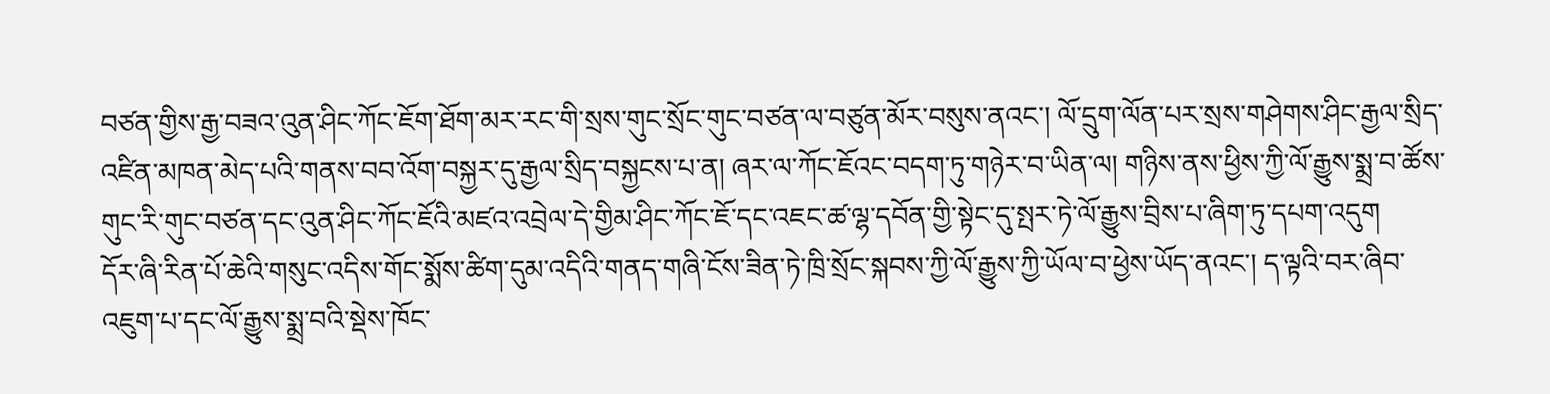བཙན་གྱིས་རྒྱ་བཟའ་འུན་ཤིང་ཀོང་ཇོག་ཐོག་མར་རང་གི་སྲས་གུང་སྲོང་གུང་བཙན་ལ་བཙུན་མོར་བསུས་ནའང་། ལོ་དྲུག་ལོན་པར་སྲས་གཤེགས་ཤིང་རྒྱལ་སྲིད་འཛིན་མཁན་མེད་པའི་གནས་བབ་འོག་བསྐྱར་དུ་རྒྱལ་སྲིད་བསྐྱངས་པ་ན། ཞར་ལ་ཀོང་ཇོའང་བདག་ཏུ་གཉེར་བ་ཡིན་ལ། གཉིས་ནས་ཕྱིས་ཀྱི་ལོ་རྒྱུས་སྨྲ་བ་ཚོས་གུང་རི་གུང་བཙན་དང་འུན་ཤིང་ཀོང་ཇོའི་མཛའ་འབྲེལ་དེ་གྱིམ་ཤིང་ཀོང་ཇོ་དང་འཇང་ཚ་ལྷ་དབོན་གྱི་སྟེང་དུ་སྤར་ཏེ་ལོ་རྒྱུས་བྲིས་པ་ཞིག་ཏུ་དཔག་འདུག
དོར་ཞི་རིན་པོ་ཆེའི་གསུང་འདིས་གོང་སྨོས་ཚིག་དུམ་འདིའི་གནད་གཞི་ངོས་ཟིན་ཏེ་ཁྲི་སྲོང་སྐབས་ཀྱི་ལོ་རྒྱུས་ཀྱི་ཡོལ་བ་ཕྱེས་ཡོད་ནའང་། ད་ལྟའི་བར་ཞིབ་འཇུག་པ་དང་ལོ་རྒྱུས་སྨྲ་བའི་སྡེས་ཁོང་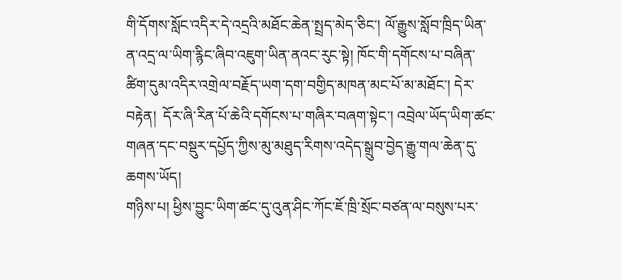གི་དོགས་སློང་འདིར་དེ་འདྲའི་མཐོང་ཆེན་སྤྲད་མེད་ཅིང་། ལོ་རྒྱུས་སློབ་ཁྲིད་ཡིན་ན་འདྲ་ལ་ཡིག་རྙིང་ཞིབ་འཇུག་ཡིན་ནའང་རུང་སྟེ། ཁོང་གི་དགོངས་པ་བཞིན་ཚིག་དུམ་འདིར་འགྲེལ་བརྗོད་ཡག་དག་བགྱིད་མཁན་མང་པོ་མ་མཐོང་། དེར་བརྟེན།  དོར་ཞི་རིན་པོ་ཆེའི་དགོངས་པ་གཞིར་བཞག་སྟེང་། འབྲེལ་ཡོད་ཡིག་ཚང་གཞན་དང་བསྡུར་དཔྱོད་ཀྱིས་མུ་མཐུད་རིགས་འདེད་སྒྲུབ་བྱེད་རྒྱུ་གལ་ཆེན་དུ་ཆགས་ཡོད།
གཉིས་པ། ཕྱིས་བྱུང་ཡིག་ཚང་དུ་འུན་ཤིང་ཀོང་ཇོ་ཁྲི་སྲོང་བཙན་ལ་བསུས་པར་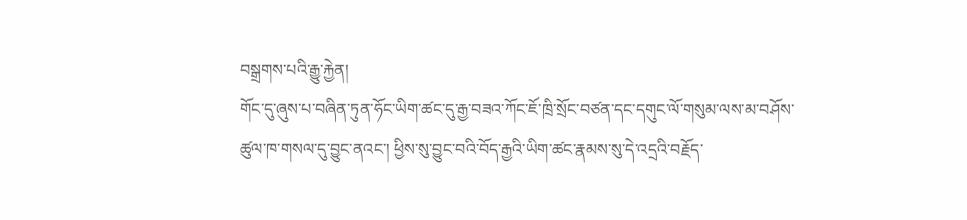བསྒྲགས་པའི་རྒྱུ་རྐྱེན།
གོང་དུ་ཞུས་པ་བཞིན་ཏུན་ཧོང་ཡིག་ཚང་དུ་རྒྱ་བཟའ་ཀོང་ཇོ་ཁྲི་སྲོང་བཙན་དང་དགུང་ལོ་གསུམ་ལས་མ་བཤོས་ཚུལ་ཁ་གསལ་དུ་བྱུང་ནའང་། ཕྱིས་སུ་བྱུང་བའི་བོད་རྒྱའི་ཡིག་ཚང་རྣམས་སུ་དེ་འདྲའི་བརྗོད་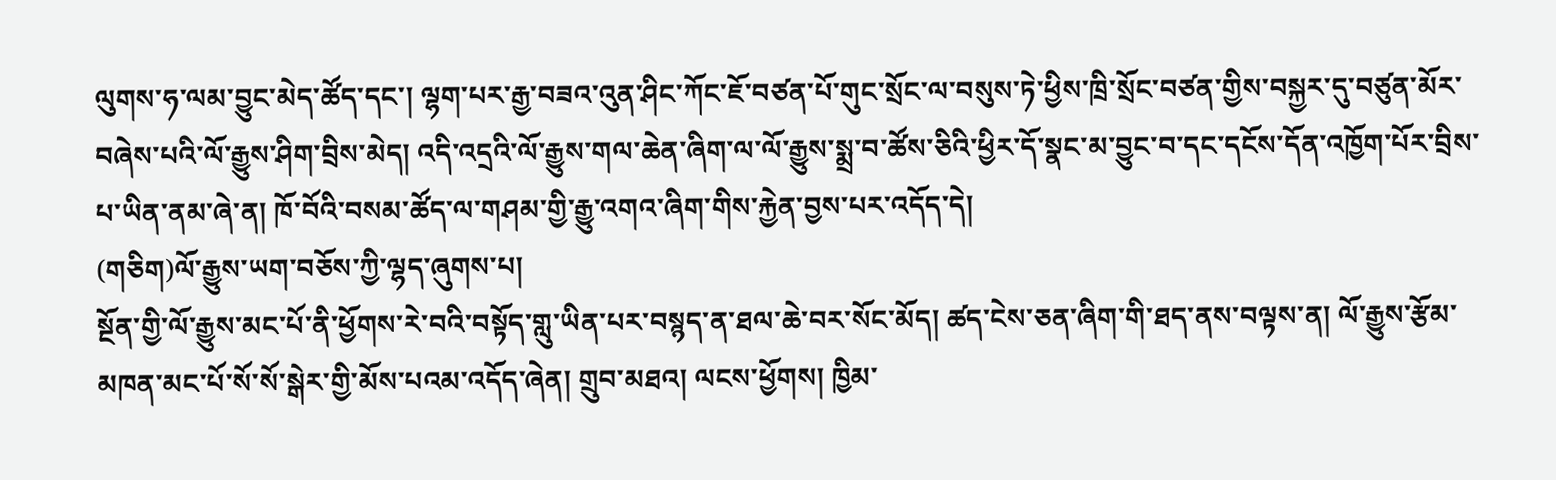ལུགས་ཧ་ལམ་བྱུང་མེད་ཚོད་དང་། ལྷག་པར་རྒྱ་བཟའ་འུན་ཤིང་ཀོང་ཇོ་བཙན་པོ་གུང་སྲོང་ལ་བསུས་ཏེ་ཕྱིས་ཁྲི་སྲོང་བཙན་གྱིས་བསྐྱར་དུ་བཙུན་མོར་བཞེས་པའི་ལོ་རྒྱུས་ཤིག་བྲིས་མེད། འདི་འདྲའི་ལོ་རྒྱུས་གལ་ཆེན་ཞིག་ལ་ལོ་རྒྱུས་སྨྲ་བ་ཚོས་ཅིའི་ཕྱིར་དོ་སྣང་མ་བྱུང་བ་དང་དངོས་དོན་འཁྱོག་པོར་བྲིས་པ་ཡིན་ནམ་ཞེ་ན། ཁོ་བོའི་བསམ་ཚོད་ལ་གཤམ་གྱི་རྒྱུ་འགའ་ཞིག་གིས་རྐྱེན་བྱས་པར་འདོད་དེ།
(གཅིག)ལོ་རྒྱུས་ཡག་བཅོས་ཀྱི་ལྷད་ཞུགས་པ།
སྔོན་གྱི་ལོ་རྒྱུས་མང་པོ་ནི་ཕྱོགས་རེ་བའི་བསྟོད་གླུ་ཡིན་པར་བསྙད་ན་ཐལ་ཆེ་བར་སོང་མོད། ཚད་ངེས་ཅན་ཞིག་གི་ཐད་ནས་བལྟས་ན། ལོ་རྒྱུས་རྩོམ་མཁན་མང་པོ་སོ་སོ་སྒེར་གྱི་མོས་པའམ་འདོད་ཞེན། གྲུབ་མཐའ། ལངས་ཕྱོགས། ཁྱིམ་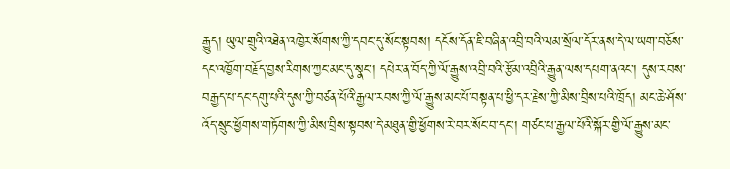རྒྱུད། ཡུལ་གྲུའི་འཐེན་འཁྱེར་སོགས་ཀྱི་དབང་དུ་སོང་སྟབས། དངོས་དོན་ཇི་བཞིན་འབྲི་བའི་ལམ་སྲོལ་དོར་ནས་དེ་ལ་ཡག་བཅོས་དང་འཁྱོག་བརྗོད་བྱས་རིགས་ཀྱང་མང་དུ་སྣང་། དཔེར་ན་བོད་ཀྱི་ལོ་རྒྱུས་འབྲི་བའི་རྩོམ་འབྲིའི་རྒྱུན་ལས་དཔག་ནའང་། དུས་རབས་བརྒྱད་པ་དང་དགུ་པའི་དུས་ཀྱི་བཙན་པོའི་རྒྱལ་རབས་ཀྱི་ལོ་རྒྱུས་མང་པོ་བསྟན་པ་ཕྱི་དར་རྗེས་ཀྱི་མིས་བྲིས་པའི་ཁྲོད། མང་ཆེ་ཤོས་འོད་སྲུང་ཕྱོགས་གཏོགས་ཀྱི་མིས་བྲིས་སྟབས་དེ་མཐུན་གྱི་ཕྱོགས་རེ་བར་སོང་བ་དང་། གཙང་པ་རྒྱལ་པོའི་སྐོར་གྱི་ལོ་རྒྱུས་མང་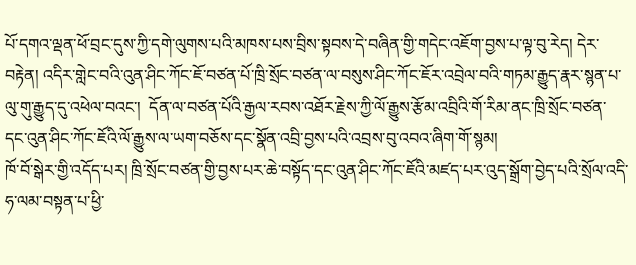པོ་དགའ་ལྡན་ཕོ་བྲང་དུས་ཀྱི་དགེ་ལུགས་པའི་མཁས་པས་བྲིས་སྟབས་དེ་བཞིན་གྱི་གདེང་འཇོག་བྱས་པ་ལྟ་བུ་རེད། དེར་བརྟེན། འདིར་གླེང་བའི་འུན་ཤིང་ཀོང་ཇོ་བཙན་པོ་ཁྲི་སྲོང་བཙན་ལ་བསུས་ཤིང་ཀོང་ཇོར་འབྲེལ་བའི་གཏམ་རྒྱུད་རྣར་སྙན་པ་ལུ་གུ་རྒྱུད་དུ་འཕེལ་བའང་།  དོན་ལ་བཙན་པོའི་རྒྱལ་རབས་འཐོར་རྗེས་ཀྱི་ལོ་རྒྱུས་རྩོམ་འབྲིའི་གོ་རིམ་ནང་ཁྲི་སྲོང་བཙན་དང་འུན་ཤིང་ཀོང་ཇོའི་ལོ་རྒྱུས་ལ་ཡག་བཅོས་དང་སྣོན་འབྲི་བྱས་པའི་འབྲས་བུ་འབའ་ཞིག་གོ་སྙམ།
ཁོ་བོ་སྒེར་གྱི་འདོད་པར། ཁྲི་སྲོང་བཙན་གྱི་བྱས་པར་ཆེ་བསྟོད་དང་འུན་ཤིང་ཀོང་ཇོའི་མཛད་པར་འུད་སྒྲོག་བྱེད་པའི་སྲོལ་འདི་ཧ་ལམ་བསྟན་པ་ཕྱི་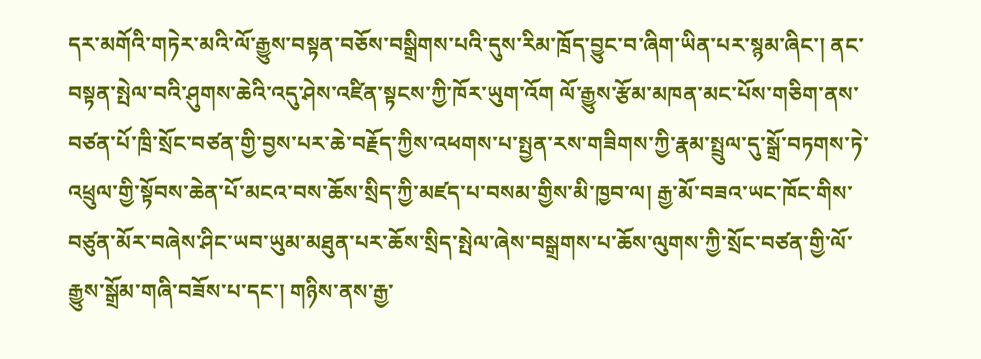དར་མགོའི་གཏེར་མའི་ལོ་རྒྱུས་བསྟན་བཅོས་བསྒྲིགས་པའི་དུས་རིམ་ཁྲོད་བྱུང་བ་ཞིག་ཡིན་པར་སྙམ་ཞིང་། ནང་བསྟན་སྤེལ་བའི་ཤུགས་ཆེའི་འདུ་ཤེས་འཛིན་སྟངས་ཀྱི་ཁོར་ཡུག་འོག ལོ་རྒྱུས་རྩོམ་མཁན་མང་པོས་གཅིག་ནས་བཙན་པོ་ཁྲི་སྲོང་བཙན་གྱི་བྱས་པར་ཆེ་བརྗོད་ཀྱིས་འཕགས་པ་སྤྱན་རས་གཟིགས་ཀྱི་རྣམ་སྤྲུལ་དུ་སྒྲོ་བཏགས་ཏེ་འཕྲུལ་གྱི་སྟོབས་ཆེན་པོ་མངའ་བས་ཆོས་སྲིད་ཀྱི་མཛད་པ་བསམ་གྱིས་མི་ཁྱབ་ལ། རྒྱ་མོ་བཟའ་ཡང་ཁོང་གིས་བཙུན་མོར་བཞེས་ཤིང་ཡབ་ཡུམ་མཐུན་པར་ཆོས་སྲིད་སྤེལ་ཞེས་བསྒྲགས་པ་ཆོས་ལུགས་ཀྱི་སྲོང་བཙན་གྱི་ལོ་རྒྱུས་སྒྲོམ་གཞི་བཟོས་པ་དང་། གཉིས་ནས་རྒྱ་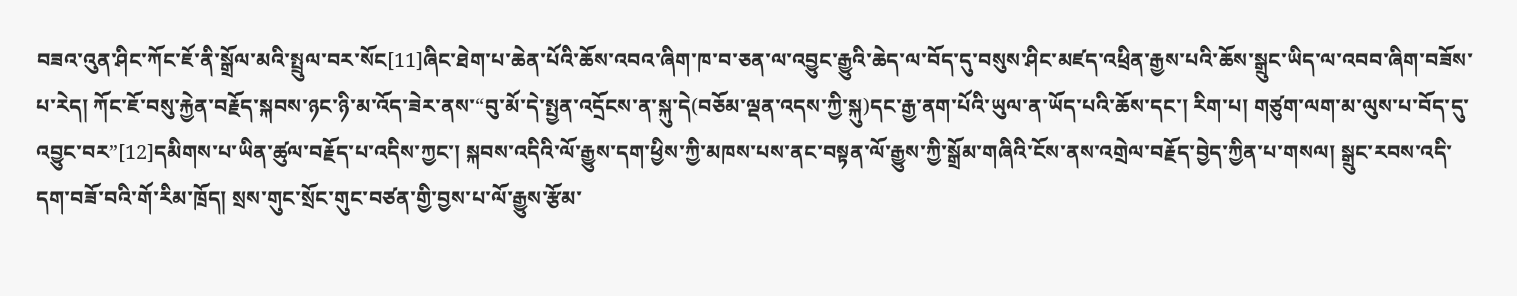བཟའ་འུན་ཤིང་ཀོང་ཇོ་ནི་སྒྲོལ་མའི་སྤྲུལ་བར་སོང[11]ཞིང་ཐེག་པ་ཆེན་པོའི་ཆོས་འབའ་ཞིག་ཁ་བ་ཅན་ལ་འབྱུང་རྒྱུའི་ཆེད་ལ་བོད་དུ་བསུས་ཤིང་མཛད་འཕྲིན་རྒྱས་པའི་ཆོས་སྒྲུང་ཡིད་ལ་འབབ་ཞིག་བཟོས་པ་རེད། ཀོང་ཇོ་བསུ་རྐྱེན་བརྗོད་སྐབས་ཉང་ཉི་མ་འོད་ཟེར་ནས་“བུ་མོ་དེ་སྤྱན་འདྲོངས་ན་སྐུ་དེ(བཅོམ་ལྡན་འདས་ཀྱི་སྐུ)དང་རྒྱ་ནག་པོའི་ཡུལ་ན་ཡོད་པའི་ཆོས་དང་། རིག་པ། གཙུག་ལག་མ་ལུས་པ་བོད་དུ་འབྱུང་བར”[12]དམིགས་པ་ཡིན་ཚུལ་བརྗོད་པ་འདིས་ཀྱང་། སྐབས་འདིའི་ལོ་རྒྱུས་དག་ཕྱིས་ཀྱི་མཁས་པས་ནང་བསྟན་ལོ་རྒྱུས་ཀྱི་སྒྲོམ་གཞིའི་ངོས་ནས་འགྲེལ་བརྗོད་བྱེད་ཀྱིན་པ་གསལ། སྒྲུང་རབས་འདི་དག་བཟོ་བའི་གོ་རིམ་ཁྲོད། སྲས་གུང་སྲོང་གུང་བཙན་གྱི་བྱས་པ་ལོ་རྒྱུས་རྩོམ་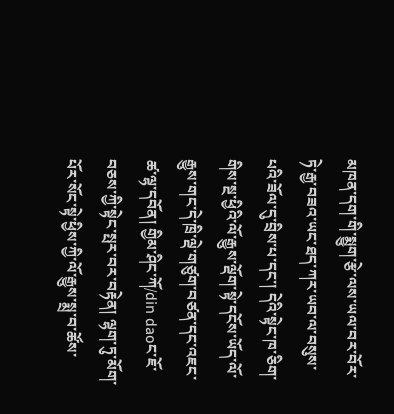མཁན་དག་གི་སྨྱུག་རྩེ་ལས་ཡལ་བར་བོར་ཏེ་རྒྱ་བཟའ་ཡང་ཐད་ཀར་ཡབ་ལ་བསུས་པའི་ཟོལ་དུ་བྲིས་པ་དང་། དེའི་སྟེང་ཁ་ཅིག་གིས་སྔ་ཕྱིའི་ལོ་རྒྱུས་ལྡོག་སྟེ་དངོས་ཡོད་ལོ་རྒྱུས་གང་དེ་ཁྲི་ལྡེ་གཙུག་བཙན་དང་འཇང་ཚ་ལྷ་དབོན། གྱིམ་ཤིང་ཀོ/din daoང་ཇོ་བཅས་ཀྱི་སྟེང་སྤར་བར་བརྟེན། ལྷག་ཏུ་མོག་པོར་སོང་སྟེ་ཕྱིས་ཀྱི་ལོ་རྒྱུས་སྨྲ་བ་ཚོས་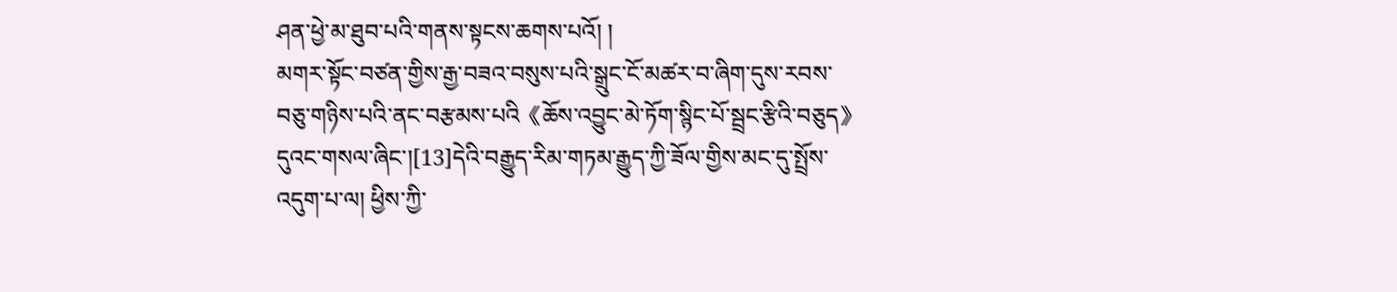ཤན་ཕྱེ་མ་ཐུབ་པའི་གནས་སྟངས་ཆགས་པའོ། །
མགར་སྟོང་བཙན་གྱིས་རྒྱ་བཟའ་བསུས་པའི་སྒྲུང་ངོ་མཚར་བ་ཞིག་དུས་རབས་བཅུ་གཉིས་པའི་ནང་བརྩམས་པའི《ཆོས་འབྱུང་མེ་ཏོག་སྙིང་པོ་སྦྲང་རྩིའི་བཅུད》དུའང་གསལ་ཞིང་།[13]དེའི་བརྒྱུད་རིམ་གཏམ་རྒྱུད་ཀྱི་ཟོལ་གྱིས་མང་དུ་སྤྲོས་འདུག་པ་ལ། ཕྱིས་ཀྱི་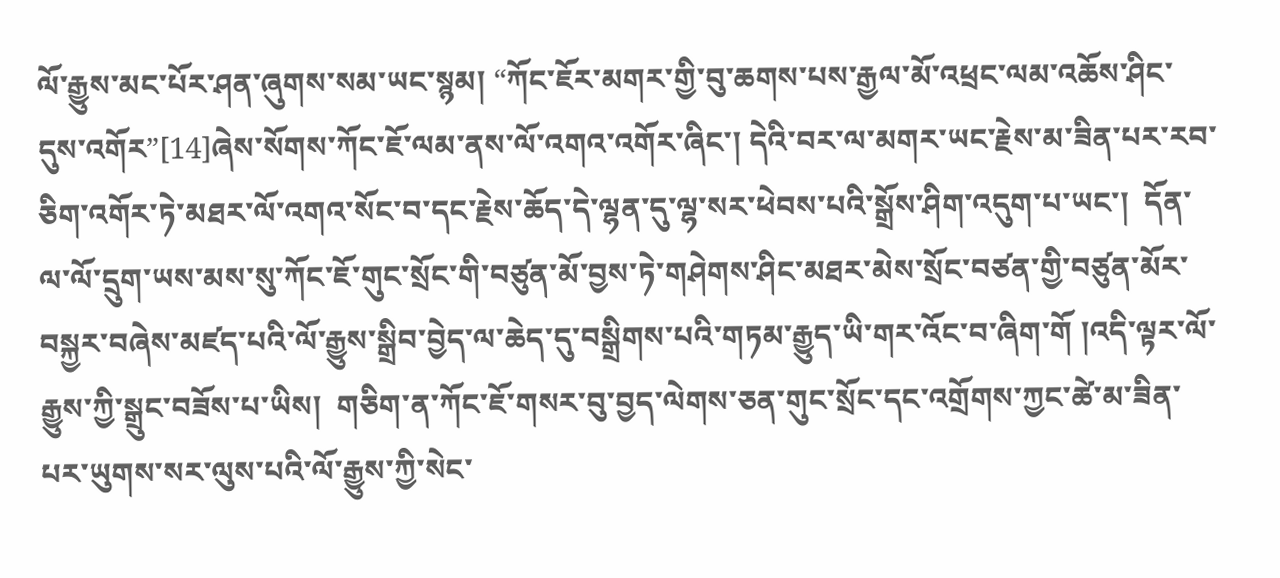ལོ་རྒྱུས་མང་པོར་ཤན་ཞུགས་སམ་ཡང་སྙམ། “ཀོང་ཇོར་མགར་གྱི་བུ་ཆགས་པས་རྒྱལ་མོ་འཕྲང་ལམ་འཆོས་ཤིང་དུས་འགོར”[14]ཞེས་སོགས་ཀོང་ཇོ་ལམ་ནས་ལོ་འགའ་འགོར་ཞིང་། དེའི་བར་ལ་མགར་ཡང་རྗེས་མ་ཟིན་པར་རབ་ཅིག་འགོར་ཏེ་མཐར་ལོ་འགའ་སོང་བ་དང་རྗེས་ཆོད་དེ་ལྷན་དུ་ལྷ་སར་ཕེབས་པའི་སྒྲོས་ཤིག་འདུག་པ་ཡང་།  དོན་ལ་ལོ་དྲུག་ཡས་མས་སུ་ཀོང་ཇོ་གུང་སྲོང་གི་བཙུན་མོ་བྱས་ཏེ་གཤེགས་ཤིང་མཐར་མེས་སྲོང་བཙན་གྱི་བཙུན་མོར་བསྐྱར་བཞེས་མཛད་པའི་ལོ་རྒྱུས་སྒྲིབ་བྱེད་ལ་ཆེད་དུ་བསྒྲིགས་པའི་གཏམ་རྒྱུད་ཡི་གར་འོང་བ་ཞིག་གོ །འདི་ལྟར་ལོ་རྒྱུས་ཀྱི་སྒྲུང་བཟོས་པ་ཡིས།  གཅིག་ན་ཀོང་ཇོ་གསར་བུ་བྱད་ལེགས་ཅན་གུང་སྲོང་དང་འགྲོགས་ཀྱང་ཚེ་མ་ཟིན་པར་ཡུགས་སར་ལུས་པའི་ལོ་རྒྱུས་ཀྱི་སེང་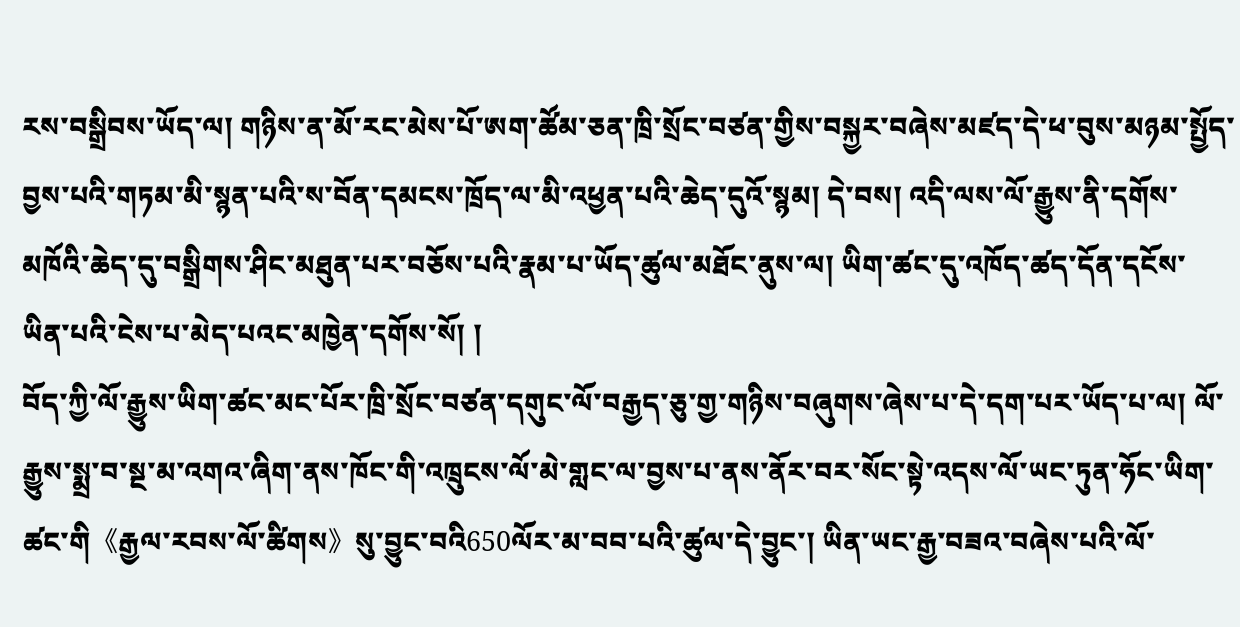རས་བསྒྲིབས་ཡོད་ལ། གཉིས་ན་མོ་རང་མེས་པོ་ཨག་ཚོམ་ཅན་ཁྲི་སྲོང་བཙན་གྱིས་བསྐྱར་བཞེས་མཛད་དེ་ཕ་བུས་མཉམ་སྤྱོད་བྱས་པའི་གཏམ་མི་སྙན་པའི་ས་བོན་དམངས་ཁྲོད་ལ་མི་འཕྱན་པའི་ཆེད་དུའོ་སྙམ། དེ་བས། འདི་ལས་ལོ་རྒྱུས་ནི་དགོས་མཁོའི་ཆེད་དུ་བསྒྲིགས་ཤིང་མཐུན་པར་བཅོས་པའི་རྣམ་པ་ཡོད་ཚུལ་མཐོང་ནུས་ལ། ཡིག་ཚང་དུ་འཁོད་ཚད་དོན་དངོས་ཡིན་པའི་ངེས་པ་མེད་པའང་མཁྱེན་དགོས་སོ། །
བོད་ཀྱི་ལོ་རྒྱུས་ཡིག་ཚང་མང་པོར་ཁྲི་སྲོང་བཙན་དགུང་ལོ་བརྒྱད་ཅུ་གྱ་གཉིས་བཞུགས་ཞེས་པ་དེ་དག་པར་ཡོད་པ་ལ། ལོ་རྒྱུས་སྨྲ་བ་སྔ་མ་འགའ་ཞིག་ནས་ཁོང་གི་འཁྲུངས་ལོ་མེ་གླང་ལ་བྱས་པ་ནས་ནོར་བར་སོང་སྟེ་འདས་ལོ་ཡང་ཏུན་ཧོང་ཡིག་ཚང་གི《རྒྱལ་རབས་ལོ་ཚིགས》སུ་བྱུང་བའི650ལོར་མ་བབ་པའི་ཚུལ་དེ་བྱུང་། ཡིན་ཡང་རྒྱ་བཟའ་བཞེས་པའི་ལོ་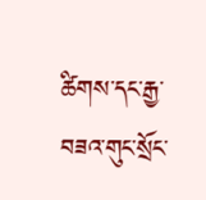ཚིགས་དང་རྒྱ་བཟའ་གུང་སྲོང་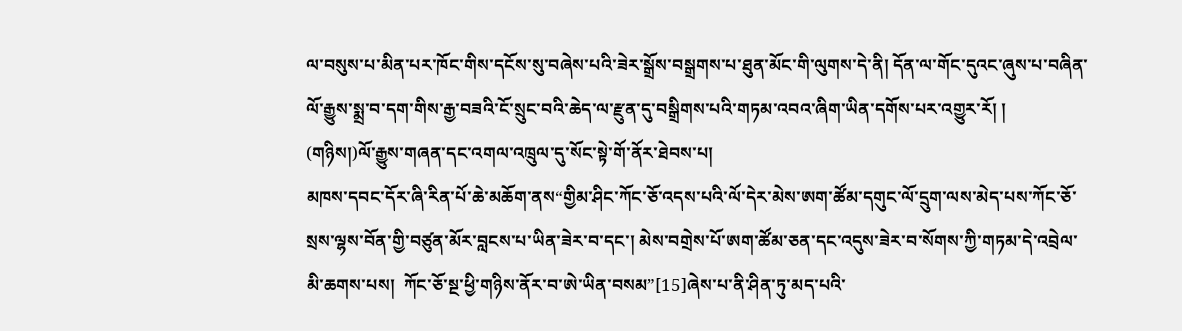ལ་བསུས་པ་མིན་པར་ཁོང་གིས་དངོས་སུ་བཞེས་པའི་ཟེར་སྒྲོས་བསྒྲགས་པ་ཐུན་མོང་གི་ལུགས་དེ་ནི། དོན་ལ་གོང་དུའང་ཞུས་པ་བཞིན་ལོ་རྒྱུས་སྨྲ་བ་དག་གིས་རྒྱ་བཟའི་ངོ་སྲུང་བའི་ཆེད་ལ་རྫུན་དུ་བསྒྲིགས་པའི་གཏམ་འབའ་ཞིག་ཡིན་དགོས་པར་འགྱུར་རོ། །
(གཉིས།)ལོ་རྒྱུས་གཞན་དང་འགལ་འཁྲུལ་དུ་སོང་སྟེ་གོ་ནོར་ཐེབས་པ།
མཁས་དབང་དོར་ཞི་རིན་པོ་ཆེ་མཆོག་ནས“གྱིམ་ཤིང་ཀོང་ཅོ་འདས་པའི་ལོ་དེར་མེས་ཨག་ཚོམ་དགུང་ལོ་དྲུག་ལས་མེད་པས་ཀོང་ཅོ་སྲས་ལྷས་བོན་གྱི་བཙུན་མོར་བླངས་པ་ཡིན་ཟེར་བ་དང་། མེས་བགྲེས་པོ་ཨག་ཚོམ་ཅན་དང་འདུས་ཟེར་བ་སོགས་ཀྱི་གཏམ་དེ་འབྲེལ་མི་ཆགས་པས།  ཀོང་ཅོ་སྔ་ཕྱི་གཉིས་ནོར་བ་ཨེ་ཡིན་བསམ”[15]ཞེས་པ་ནི་ཤིན་ཏུ་མད་པའི་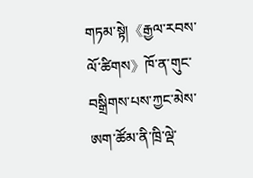གཏམ་སྟེ།《རྒྱལ་རབས་ལོ་ཚིགས》ཁོ་ན་གུང་བསྒྲིགས་པས་ཀྱང་མེས་ཨག་ཚོམ་ནི་ཁྲི་ལྡེ་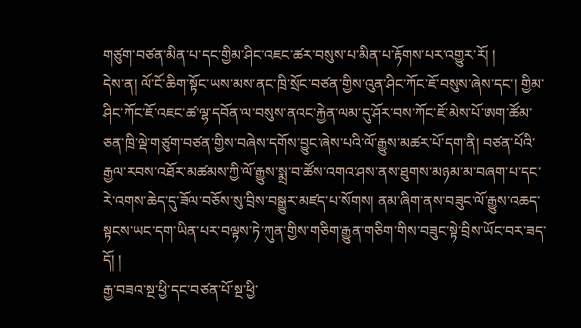གཙུག་བཙན་མིན་པ་དང་གྱིམ་ཤིང་འཇང་ཚར་བསུས་པ་མིན་པ་རྟོགས་པར་འགྱུར་རོ། །
དེས་ན། ལོ་ངོ་ཆིག་སྟོང་ཡས་མས་ནང་ཁྲི་སྲོང་བཙན་གྱིས་འུན་ཤིང་ཀོང་ཇོ་བསུས་ཞེས་དང་། གྱིམ་ཤིང་ཀོང་ཇོ་འཇང་ཚ་ལྷ་དབོན་ལ་བསུས་ནའང་རྐྱེན་ལམ་དུ་ཤོར་བས་ཀོང་ཇོ་མེས་པོ་ཨག་ཚོམ་ཅན་ཁྲི་ལྡེ་གཙུག་བཙན་གྱིས་བཞེས་དགོས་བྱུང་ཞེས་པའི་ལོ་རྒྱུས་མཚར་པོ་དག་ནི། བཙན་པོའི་རྒྱལ་རབས་འཐོར་མཚམས་ཀྱི་ལོ་རྒྱུས་སྨྲ་བ་ཚོས་འགའ་ཤས་ནས་ཐུགས་མཉམ་མ་བཞག་པ་དང་རེ་འགས་ཆེད་དུ་ཟོལ་བཅོས་སུ་བྲིས་བསྒྱུར་མཛད་པ་སོགས། ནམ་ཞིག་ནས་བཟུང་ལོ་རྒྱུས་འཆད་སྟངས་ཡང་དག་ཡིན་པར་བལྟས་ཏེ་ཀུན་གྱིས་གཅིག་རྒྱུན་གཅིག་གིས་བཟུང་སྟེ་བྲིས་ཡོང་བར་ཟད་དོ། །
རྒྱ་བཟའ་སྔ་ཕྱི་དང་བཙན་པོ་སྔ་ཕྱི་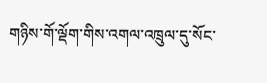གཉིས་གོ་ལྡོག་གིས་འགལ་འཁྲུལ་དུ་སོང་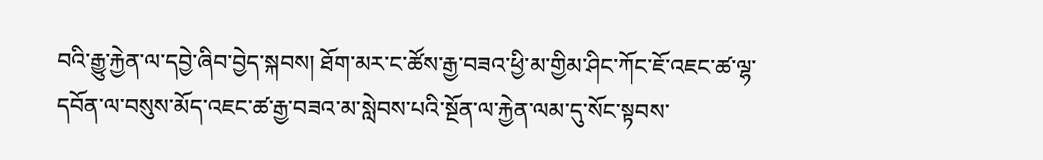བའི་རྒྱུ་རྐྱེན་ལ་དབྱེ་ཞིབ་བྱེད་སྐབས། ཐོག་མར་ང་ཚོས་རྒྱ་བཟའ་ཕྱི་མ་གྱིམ་ཤིང་ཀོང་ཇོ་འཇང་ཚ་ལྷ་དབོན་ལ་བསུས་མོད་འཇང་ཚ་རྒྱ་བཟའ་མ་སླེབས་པའི་སྔོན་ལ་རྐྱེན་ལམ་དུ་སོང་སྟབས་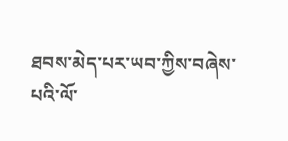ཐབས་མེད་པར་ཡབ་ཀྱིས་བཞེས་པའི་ལོ་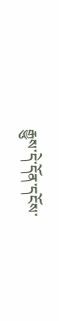རྒྱུས་དེ་དོན་དངོས་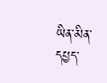ཡིན་མིན་དཔྱད་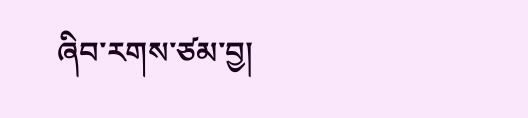ཞིབ་རགས་ཙམ་བྱ།